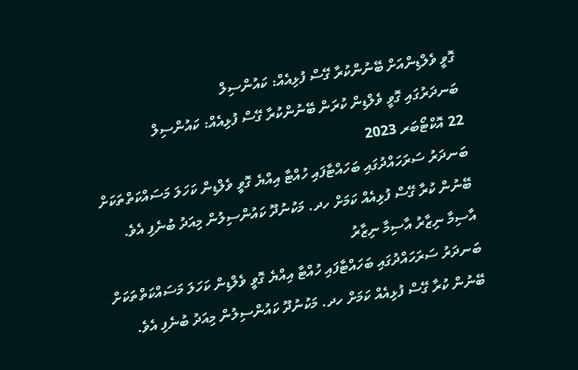ގޮވީ ވެލްޑިންއަށް ބޭނުންކުރާ ގޭސް ފުޅިއެއް: ކައުންސިލް
ބަނދަރުގައި ގޮވީ ވެލްޑިން ކުރަން ބޭނުންކުރާ ގޭސް ފުޅިއެއް: ކައުންސިލް
22 އޮކްޓޯބަރ 2023
ބަނދަރު ސަރަހައްދުގައި ބަހައްޓާފައި ހުއްޓާ އިއްޔެ ގޮވީ ވެލްޑިން ކަހަލަ މަސައްކަތްތަކަށް ބޭނުން ކުރާ ގޭސް ފުޅިއެއް ކަމަށް ހދ. މަކުނުދޫ ކައުންސިލުން މިއަދު ބުނެފި އެވެ.
އާސިމާ ނިޒާރު އާސިމާ ނިޒާރު
ބަނދަރު ސަރަހައްދުގައި ބަހައްޓާފައި ހުއްޓާ އިއްޔެ ގޮވީ ވެލްޑިން ކަހަލަ މަސައްކަތްތަކަށް ބޭނުން ކުރާ ގޭސް ފުޅިއެއް ކަމަށް ހދ. މަކުނުދޫ ކައުންސިލުން މިއަދު ބުނެފި އެވެ.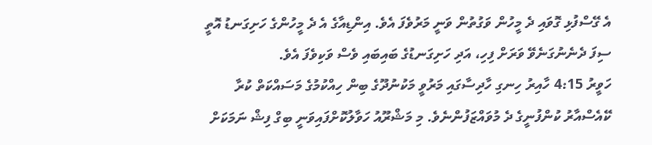އެ ގޭސްފުޅި ގޮވައި ދެ މީހުން ވަގުތުން ވަނީ މަރުވެފަ އެވެ. އިންޑިއާގެ އެ ދެ މީހުންގެ ހަށިގަނޑު އޮތީ ސިފަ ދެނެނުގަނެވޭ ވަރަށް ފިހި، އަދި ހަށިގަނޑުގެ ބައިބައި ވެސް ވަކިވެފަ އެވެ.
ހަވީރު 4:15 ހާއިރު ހިނގި ހާދިސާގައި މަރުވީ މަކުނުދޫގެ ބިން ހިއްކުމުގެ މަސައްކަތް ކުރާ ކޭއެސްއާރު ކުންފުނީގެ ދެ މުވައްޒަފުންނެވެ. މި މަޝްރޫއު ހަވާލުކޮށްފައިވަނީ ބިގް ފިޝް ނަމަކަށް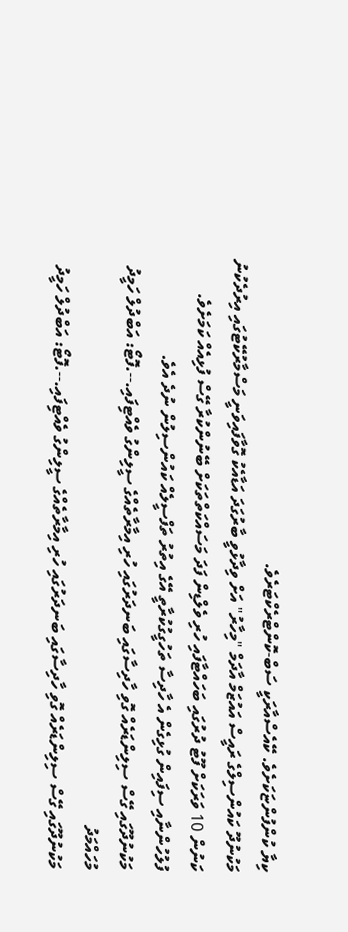ކިޔާ ކުންފުންޏަކަށެވެ. ކޭއެސްއާރަކީ ސަބް-ކޮންޓްރެކްޓަރެވެ.
މަކުނުދޫ ކައުންސިލްގެ ރައީސް އައުޒަމް އާދަމް "މިހާރު" އަށް ވިދާޅުވީ ބާރުގަދަ އަޑާއެކު ގޮވާފައިވަނީ މަސްމާރުކޭޓުގައި އިރުދެކުނު ކަނުން 10 ވަރަކަށް ފޫޓު ދުރުގައި ބަހައްޓާފައި ހުރި ވެލްޑިން ފަދަ މަސައްކަތްތަކަށް ބޭނުންކުރާ ގޭސް ފުޅިއެއް ކަމަށެވެ. ފުލުހުންނާއި ސިފައިން ގުޅިގެން އެ ހާދިސާ ތަހުގީގުކުރާތީ އޭގެ އިތުރު ތަފްސީލެއް ކައުންސިލުން ނުދެ އެވެ.
މަކުނުދޫގައި ގޭސް ސިލިންޑަރެއް ގޮވި ހާދިސާގައި ބަނދަރުގައި ހުރި އިމާރާތެއްގެ ސީލިންގު ވެއްޓިފައި.--.ފޮޓޯ: އަބްދުލް ހަމީދު މުހައްމަދު
މަކުނުދޫގައި ގޭސް ސިލިންޑަރެއް ގޮވި ހާދިސާގައި ބަނދަރުގައި ހުރި އިމާރާތެއްގެ ސީލިންގު ވެއްޓިފައި.--.ފޮޓޯ: އަބްދުލް ހަމީދު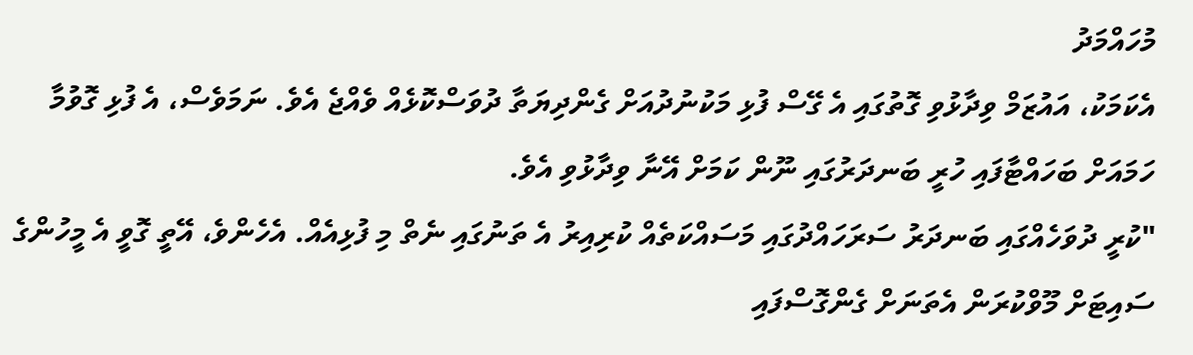މުހައްމަދު
އެކަމަކު، އައުޒަމް ވިދާޅުވި ގޮތުގައި އެ ގޭސް ފުޅި މަކުނުދުއަށް ގެންދިޔަތާ ދުވަސްކޮޅެއް ވެއްޖެ އެވެ. ނަމަވެސް، އެ ފުޅި ގޮވުމާ ހަމައަށް ބަހައްޓާފައި ހުރީ ބަނދަރުގައި ނޫން ކަމަށް އޭނާ ވިދާޅުވި އެވެ.
"ކުރީ ދުވަހެއްގައި ބަނދަރު ސަރަހައްދުގައި މަސައްކަތެއް ކުރިއިރު އެ ތަނުގައި ނެތް މި ފުޅިއެއް. އެހެންވެ، އޭތީ ގޮވީ އެ މީހުންގެ ސައިޓަށް މޫވްކުރަން އެތަނަށް ގެންގޮސްފައި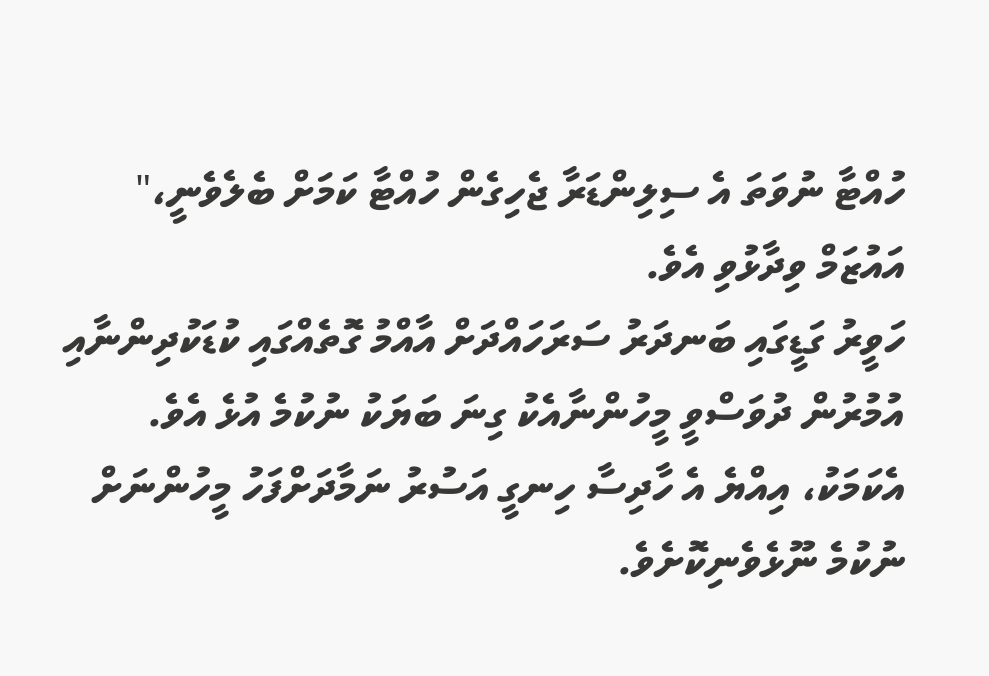ހުއްޓާ ނުވަތަ އެ ސިލިންޑަރާ ޖެހިގެން ހުއްޓާ ކަމަށް ބެލެވެނީ،" އައުޒަމް ވިދާޅުވި އެވެ.
ހަވީރު ގަޑީގައި ބަނދަރު ސަރަހައްދަށް އާއްމު ގޮތެއްގައި ކުޑަކުދިންނާއި އުމުރުން ދުވަސްވީ މީހުންނާއެކު ގިނަ ބަޔަކު ނުކުމެ އުޅެ އެވެ. އެކަމަކު، އިއްޔެ އެ ހާދިސާ ހިނގީ އަސުރު ނަމާދަށްފަހު މީހުންނަށް ނުކުމެ ނޫޅެވެނިކޮށެވެ.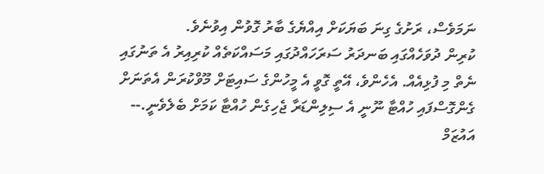ނަމަވެސް، ރަށުގެ ގިނަ ބަޔަކަށް އިއްޔެގެ ބާރު ގޮވުން އިވުނެވެ.
ކުރިން ދުވަހެއްގައި ބަނދަރު ސަރަހައްދުގައި މަސައްކަތެއް ކުރިއިރު އެ ތަނުގައި ނެތް މި ފުޅިއެއް. އެހެންވެ، އޭތީ ގޮވީ އެ މީހުންގެ ސައިޓަށް މޫވްކުރަން އެތަނަށް ގެންގޮސްފައި ހުއްޓާ ނޫނީ އެ ސިލިންޑަރާ ޖެހިގެން ހުއްޓާ ކަމަށް ބެލެވެނީ.-- އައުޒަމް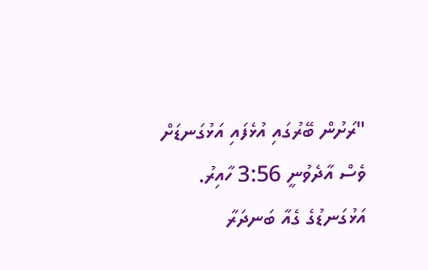"ރަށުން ބޭރުގައި އުޅެފައި އަޅުގަނޑަށް ވެސް އާދެވުނީ 3:56 ހާއިރު. އަޅުގަނޑުގެ ގެއާ ބަނދަރާ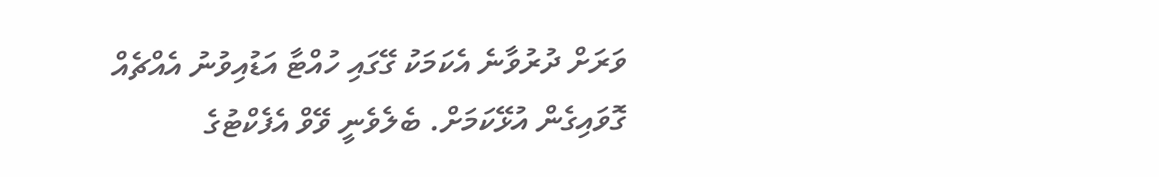ވަރަށް ދުރުވާނެ އެކަމަކު ގޭގައި ހުއްޓާ އަޑުއިވުނު އެއްޗެއް ގޮވައިގެން އުޅޭކަމަށް. ބެލެވެނީ ވޭވް އެފެކްޓުގެ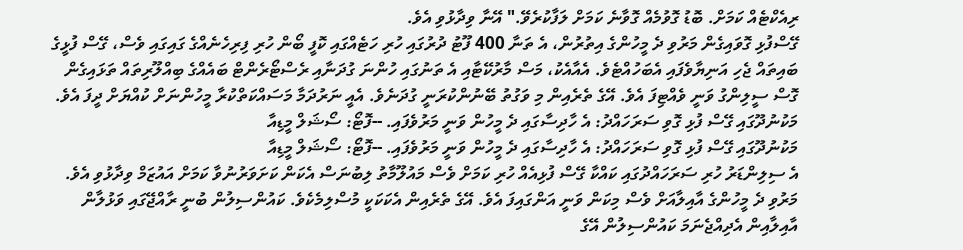ރިއެކްޓެއް ކަމަށް. ބޮޑު ގޮވުމެއް ގޮވާނެ ކަމަށް ލަފާކުރެވޭ." އޭނާ ވިދާޅުވި އެވެ.
ގޭސްފުޅި ގޮވައިގެން މަރުވި ދެ މީހުންގެ އިތުރުން، އެ ތަނާ 400 ފޫޓު ދުރުގައި ހުރި ހަޓެއްގައި ކޮފީ ބޯން ހުރި ފިރިހެނެއްގެ ގައިގައި ވެސް، ގޭސް ފުޅީގެ ބައިތައް ޖެހި އަނިޔާވެފައި އެބަހުއްޓެވެ. އެއާއެކު، މަސް މާރުކޭޓާއި އެ ތަނުގައި ހުންނަ ގުދަނާއި ރެސްޓޯރެންޓް ބައެއްގެ ބިއްލޫރިތައް ތަޅައިގެން ގޮސް ސީލިންގު ވަނީ ވެއްޓިފަ އެވެ. އޭގެ ތެރެއިން މި ވަގުތު ބޭނުންކުރަނީ ގުދަނެވެ. އެއީ ނަރުދަމާ މަސައްކަތްކުރާ މީހުންނަށް ކުއްޔަށް ދީފަ އެވެ.
މަކުނުދޫގައި ގޭސް ފުޅި ގޮވި ސަރަހައްދު: އެ ހާދިސާގައި ދެ މީހުން ވަނީ މަރުވެފައި. --ފޮޓޯ: ސޯޝަލް މީޑިއާ
މަކުނުދޫގައި ގޭސް ފުޅި ގޮވި ސަރަހައްދު: އެ ހާދިސާގައި ދެ މީހުން ވަނީ މަރުވެފައި. --ފޮޓޯ: ސޯޝަލް މީޑިއާ
އެ ސިލިންޑަރު ހުރި ސަރަހައްދުގައި ކައްކާ ގޭސް ފުޅިއެއް ހުރި ކަމަށް ވެސް މައުލޫމާތު ލިބުނަސް އެކަން ކަށަވަރުނުވާ ކަމަށް އައުޒަމް ވިދާޅުވި އެވެ.
މަރުވި ދެ މީހުންގެ އާއިލާއަށް ވެސް މިކަން ވަނީ އަންގައިފަ އެވެ. އޭގެ ތެރެއިން އެކަކަކީ މުސްލިމެކެވެ. ކައުންސިލުން ބުނީ ރާއްޖޭގައި ވަޅުލާން އާއިލާއިން އެދިއްޖެނަމަ ކައުންސިލުން އޭގެ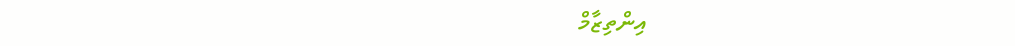އިންތިޒާމް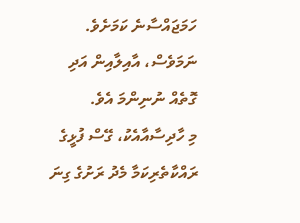ހަމަޖައްސާނެ ކަމަށެވެ. ނަމަވެސް، އާއިލާއިން އަދި ގޮތެއް ނުނިންމަ އެވެ.
މި ހާދިސާއާއެކު، ގޭސް ފުޅީގެ ރައްކާތެރިކަމާ މެދު ރަށުގެ ގިނަ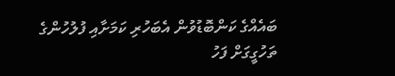ބައެއްގެ ކަންބޮޑުވުން އެބަހުރި ކަމަށާއި ފުލުހުންގެ ތަހުގީގަށް ފަހު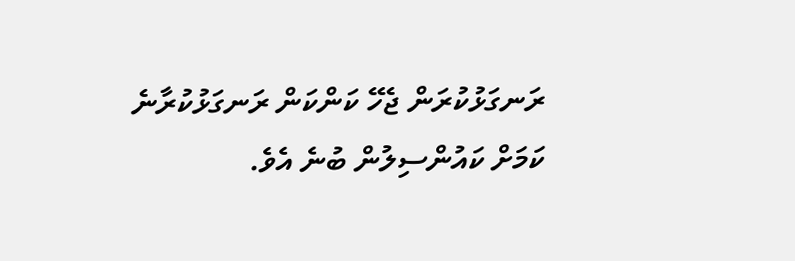ރަނގަޅުކުރަން ޖެހޭ ކަންކަން ރަނގަޅުކުރާނެ ކަމަށް ކައުންސިލުން ބުނެ އެވެ.